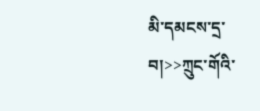མི་དམངས་དྲ་བ།>>ཀྲུང་གོའི་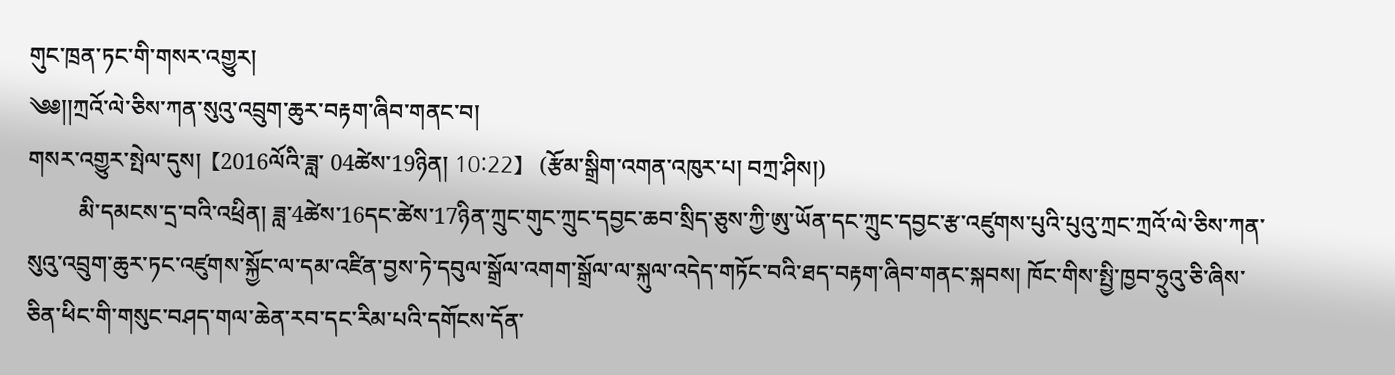གུང་ཁྲན་ཏང་གི་གསར་འགྱུར།
༄༅།།ཀྲའོ་ལེ་ཅིས་ཀན་སུའུ་འབྲུག་ཆུར་བརྟག་ཞིབ་གནང་བ།
གསར་འགྱུར་སྤེལ་དུས།  【2016ལོའི་ཟླ་ 04ཚེས་19ཉིན། 10:22】   (རྩོམ་སྒྲིག་འགན་འཁུར་པ། བཀྲ་ཤིས།)
         མི་དམངས་དྲ་བའི་འཕྲིན། ཟླ་4ཚེས་16དང་ཚེས་17ཉིན་ཀྲུང་གུང་ཀྲུང་དབྱང་ཆབ་སྲིད་ཅུས་ཀྱི་ཨུ་ཡོན་དང་ཀྲུང་དབྱང་རྩ་འཛུགས་པུའི་པུའུ་ཀྲང་ཀྲའོ་ལེ་ཅིས་ཀན་སུའུ་འབྲུག་ཆུར་ཏང་འཛུགས་སྐྱོང་ལ་དམ་འཛིན་བྱས་ཏེ་དབུལ་སྒྲོལ་འགག་སྒྲོལ་ལ་སྐུལ་འདེད་གཏོང་བའི་ཐད་བརྟག་ཞིབ་གནང་སྐབས། ཁོང་གིས་སྤྱི་ཁྱབ་ཧྲུའུ་ཅི་ཞིས་ཅིན་ཕིང་གི་གསུང་བཤད་གལ་ཆེན་རབ་དང་རིམ་པའི་དགོངས་དོན་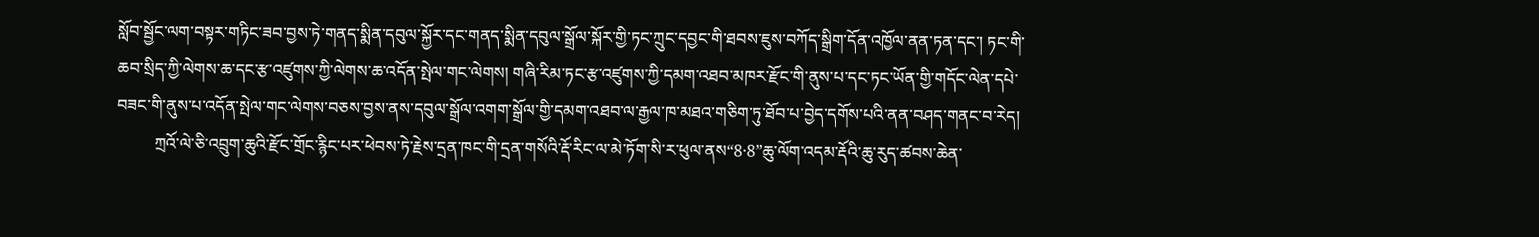སློབ་སྦྱོང་ལག་བསྟར་གཏིང་ཟབ་བྱས་ཏེ་གནད་སྨིན་དབུལ་སྐྱོར་དང་གནད་སྨིན་དབུལ་སྒྲོལ་སྐོར་གྱི་ཏང་ཀྲུང་དབྱང་གི་ཐབས་ཇུས་བཀོད་སྒྲིག་དོན་འཁྱོལ་ནན་ཏན་དང་། ཏང་གི་ཆབ་སྲིད་ཀྱི་ལེགས་ཆ་དང་རྩ་འཛུགས་ཀྱི་ལེགས་ཆ་འདོན་སྤེལ་གང་ལེགས། གཞི་རིམ་ཏང་རྩ་འཛུགས་ཀྱི་དམག་འཐབ་མཁར་རྫོང་གི་ནུས་པ་དང་ཏང་ཡོན་གྱི་གདོང་ལེན་དཔེ་བཟང་གི་ནུས་པ་འདོན་སྤེལ་གང་ལེགས་བཅས་བྱས་ནས་དབུལ་སྒྲོལ་འགག་སྒྲོལ་གྱི་དམག་འཐབ་ལ་རྒྱལ་ཁ་མཐའ་གཅིག་ཏུ་ཐོབ་པ་བྱེད་དགོས་པའི་ནན་བཤད་གནང་བ་རེད།
         ཀྲའོ་ལེ་ཅི་འབྲུག་ཆུའི་རྫོང་གྲོང་རྙིང་པར་ཕེབས་ཏེ་རྗེས་དྲན་ཁང་གི་དྲན་གསོའི་རྡོ་རིང་ལ་མེ་ཏོག་སི་ར་ཕུལ་ནས“8·8”ཆུ་ལོག་འདམ་རྡོའི་ཆུ་རུད་ཚབས་ཆེན་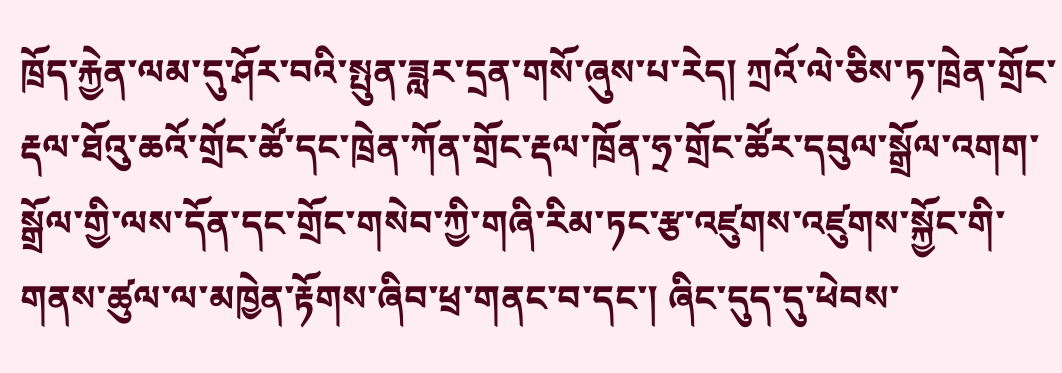ཁྲོད་རྐྱེན་ལམ་དུ་ཤོར་བའི་སྤུན་ཟླར་དྲན་གསོ་ཞུས་པ་རེད། ཀྲའོ་ལེ་ཅིས་ཏ་ཁྲེན་གྲོང་རྡལ་ཐོའུ་ཆའོ་གྲོང་ཚོ་དང་ཁྲེན་ཀོན་གྲོང་རྡལ་ཁྲོན་ཧྲ་གྲོང་ཚོར་དབུལ་སྒྲོལ་འགག་སྒྲོལ་གྱི་ལས་དོན་དང་གྲོང་གསེབ་ཀྱི་གཞི་རིམ་ཏང་རྩ་འཛུགས་འཛུགས་སྐྱོང་གི་གནས་ཚུལ་ལ་མཁྱེན་རྟོགས་ཞིབ་ཕྲ་གནང་བ་དང་། ཞིང་དུད་དུ་ཕེབས་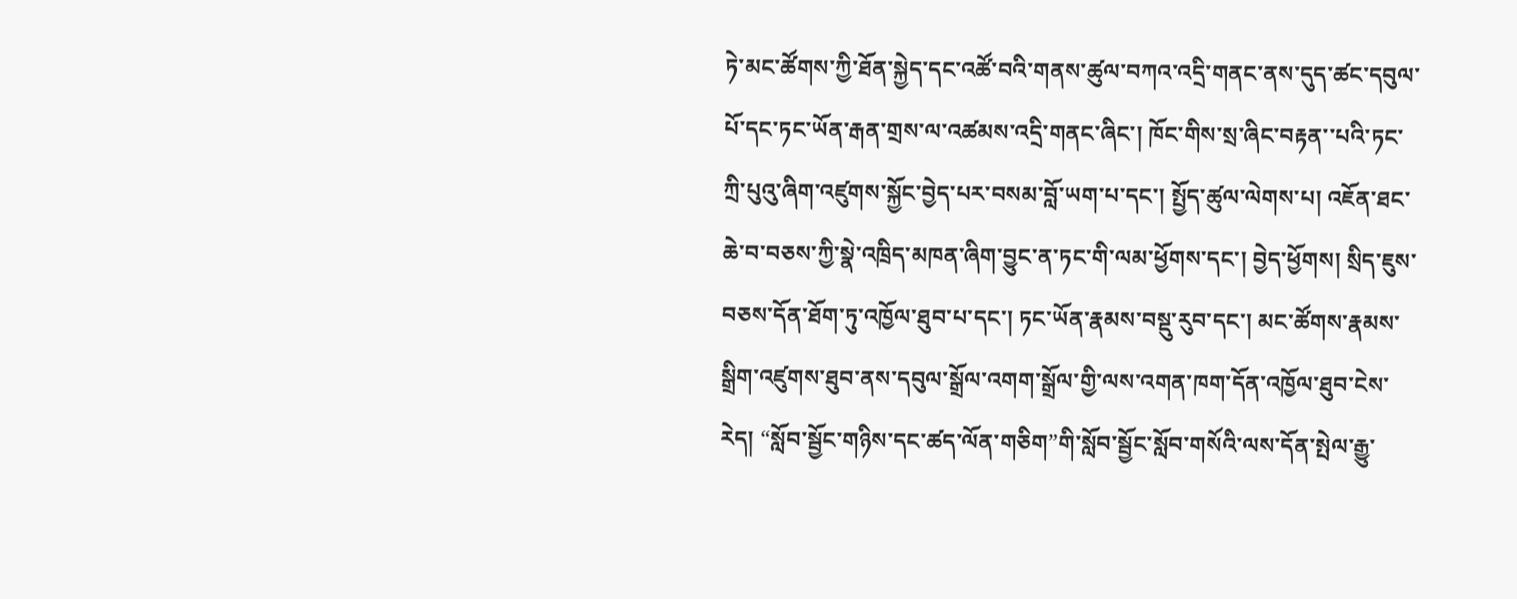ཏེ་མང་ཚོགས་ཀྱི་ཐོན་སྐྱེད་དང་འཚོ་བའི་གནས་ཚུལ་བཀའ་འདྲི་གནང་ནས་དུད་ཚང་དབུལ་པོ་དང་ཏང་ཡོན་རྒན་གྲས་ལ་འཚམས་འདྲི་གནང་ཞིང་། ཁོང་གིས་སྲ་ཞིང་བརྟན་་པའི་ཏང་ཀྲི་པུའུ་ཞིག་འཛུགས་སྐྱོང་བྱེད་པར་བསམ་བློ་ཡག་པ་དང་། སྤྱོད་ཚུལ་ལེགས་པ། འཇོན་ཐང་ཆེ་བ་བཅས་ཀྱི་སྣེ་འཁྲིད་མཁན་ཞིག་བྱུང་ན་ཏང་གི་ལམ་ཕྱོགས་དང་། བྱེད་ཕྱོགས། སྲིད་ཇུས་བཅས་དོན་ཐོག་ཏུ་འཁྱོལ་ཐུབ་པ་དང་། ཏང་ཡོན་རྣམས་བསྡུ་རུབ་དང་། མང་ཚོགས་རྣམས་སྒྲིག་འཛུགས་ཐུབ་ནས་དབུལ་སྒྲོལ་འགག་སྒྲོལ་གྱི་ལས་འགན་ཁག་དོན་འཁྱོལ་ཐུབ་ངེས་རེད། “སློབ་སྦྱོང་གཉིས་དང་ཚད་ལོན་གཅིག”གི་སློབ་སྦྱོང་སློབ་གསོའི་ལས་དོན་སྤེལ་རྒྱུ་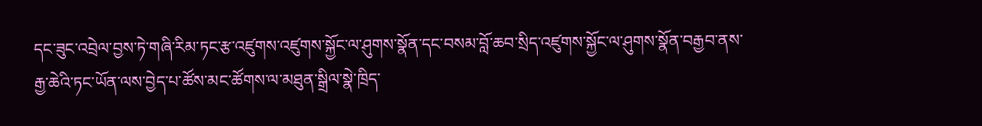དང་ཟུང་འབྲེལ་བྱས་ཏེ་གཞི་རིམ་ཏང་རྩ་འཛུགས་འཛུགས་སྐྱོང་ལ་ཤུགས་སྣོན་དང་བསམ་བློ་ཆབ་སྲིད་འཛུགས་སྐྱོང་ལ་ཤུགས་སྣོན་བརྒྱབ་ནས་རྒྱ་ཆེའི་ཏང་ཡོན་ལས་བྱེད་པ་ཚོས་མང་ཚོགས་ལ་མཐུན་སྒྲིལ་སྣེ་ཁྲིད་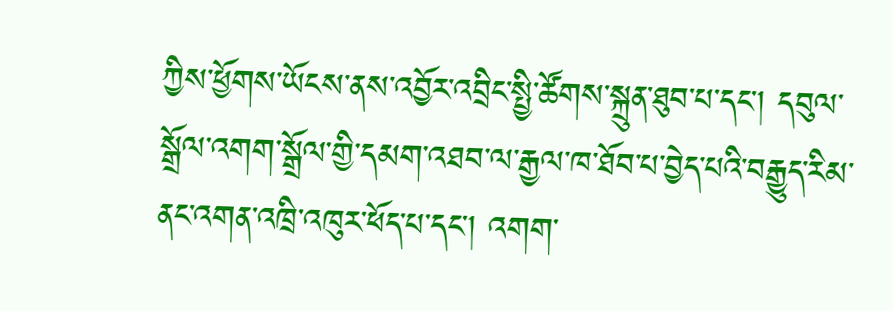ཀྱིས་ཕྱོགས་ཡོངས་ནས་འབྱོར་འབྲིང་སྤྱི་ཚོགས་སྐྲུན་ཐུབ་པ་དང་། དབུལ་སྒྲོལ་འགག་སྒྲོལ་གྱི་དམག་འཐབ་ལ་རྒྱལ་ཁ་ཐོབ་པ་བྱེད་པའི་བརྒྱུད་རིམ་ནང་འགན་འཁྲི་འཁུར་ཕོད་པ་དང་། འགག་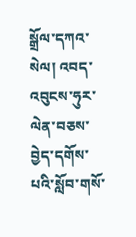སྒྲོལ་དཀའ་སེལ། འབད་འབུངས་ཧུར་ལེན་བཅས་བྱེད་དགོས་པའི་སློབ་གསོ་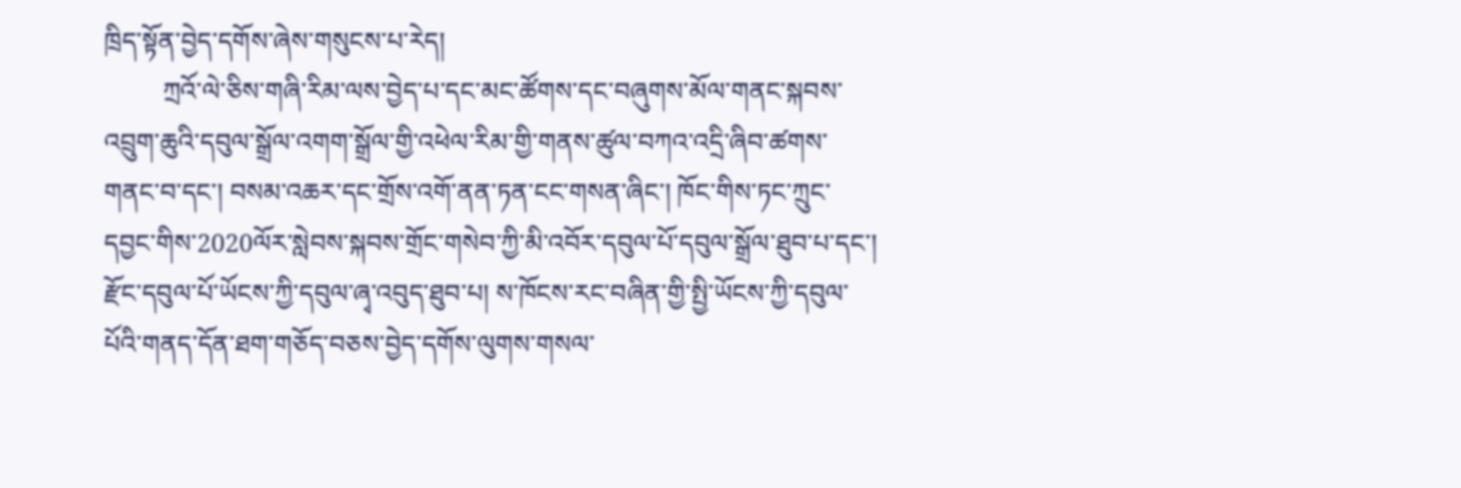ཁྲིད་སྟོན་བྱེད་དགོས་ཞེས་གསུངས་པ་རེད།
         ཀྲའོ་ལེ་ཅིས་གཞི་རིམ་ལས་བྱེད་པ་དང་མང་ཚོགས་དང་བཞུགས་མོལ་གནང་སྐབས་འབྲུག་ཆུའི་དབུལ་སྒྲོལ་འགག་སྒྲོལ་གྱི་འཕེལ་རིམ་གྱི་གནས་ཚུལ་བཀའ་འདྲི་ཞིབ་ཚགས་གནང་བ་དང་། བསམ་འཆར་དང་གྲོས་འགོ་ནན་ཏན་ངང་གསན་ཞིང་། ཁོང་གིས་ཏང་ཀྲུང་དབྱང་གིས་2020ལོར་སླེབས་སྐབས་གྲོང་གསེབ་ཀྱི་མི་འབོར་དབུལ་པོ་དབུལ་སྒྲོལ་ཐུབ་པ་དང་། རྫོང་དབུལ་པོ་ཡོངས་ཀྱི་དབུལ་ཞྭ་འབུད་ཐུབ་པ། ས་ཁོངས་རང་བཞིན་གྱི་སྤྱི་ཡོངས་ཀྱི་དབུལ་པོའི་གནད་དོན་ཐག་གཅོད་བཅས་བྱེད་དགོས་ལུགས་གསལ་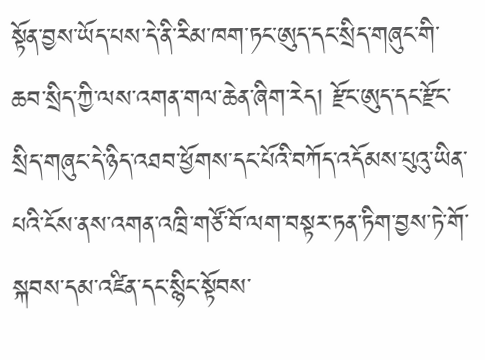སྟོན་བྱས་ཡོད་པས་དེ་ནི་རིམ་ཁག་ཏང་ཨུད་དང་སྲིད་གཞུང་གི་ཆབ་སྲིད་ཀྱི་ལས་འགན་གལ་ཆེན་ཞིག་རེད། རྫོང་ཨུད་དང་རྫོང་སྲིད་གཞུང་དེ་ཉིད་འཐབ་ཕྱོགས་དང་པོའི་བཀོད་འདོམས་པུའུ་ཡིན་པའི་ངོས་ནས་འགན་འཁྲི་གཙོ་བོ་ལག་བསྟར་ཏན་ཏིག་བྱས་ཏེ་གོ་སྐབས་དམ་འཛིན་དང་སྙིང་སྟོབས་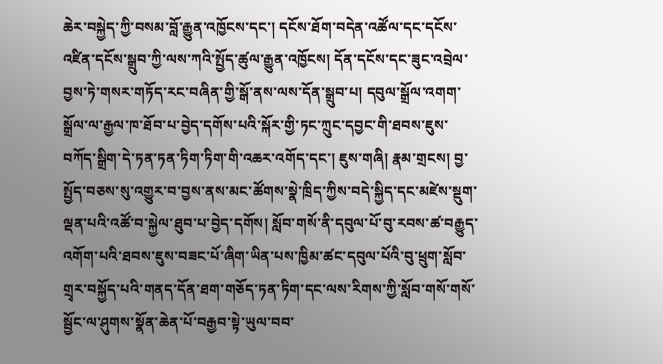ཆེར་བསྐྱེད་ཀྱི་བསམ་བློ་རྒྱུན་འཁྱོངས་དང་། དངོས་ཐོག་བདེན་འཚོལ་དང་དངོས་འཛིན་དངོས་སྒྲུབ་ཀྱི་ལས་ཀའི་སྤྱོད་ཚུལ་རྒྱུན་འཁྱོངས། དོན་དངོས་དང་ཟུང་འབྲེལ་བྱས་ཏེ་གསར་གཏོད་རང་བཞིན་གྱི་སྒོ་ནས་ལས་དོན་སྒྲུབ་པ། དབུལ་སྒྲོལ་འགག་སྒྲོལ་ལ་རྒྱལ་ཁ་ཐོབ་པ་བྱེད་དགོས་པའི་སྐོར་གྱི་ཏང་ཀྲུང་དབྱང་གི་ཐབས་ཇུས་བཀོད་སྒྲིག་དེ་ཏན་ཏན་ཏིག་ཏིག་གི་འཆར་འགོད་དང་། ཇུས་གཞི། རྣམ་གྲངས། བྱ་སྤྱོད་བཅས་སུ་འགྱུར་བ་བྱས་ནས་མང་ཚོགས་སྣེ་ཁྲིད་ཀྱིས་བདེ་སྐྱིད་དང་མཛེས་སྡུག་ལྡན་པའི་འཚོ་བ་སྐྱེལ་ཐུབ་པ་བྱེད་དགོས། སློབ་གསོ་ནི་དབུལ་པོ་བུ་རབས་ཚ་བརྒྱུད་འགོག་པའི་ཐབས་ཇུས་བཟང་པོ་ཞིག་ཡིན་པས་ཁྱིམ་ཚང་དབུལ་པོའི་བུ་ཕྲུག་སློབ་གྲྭར་བསྐྱོད་པའི་གནད་དོན་ཐག་གཅོད་ཏན་ཏིག་དང་ལས་རིགས་ཀྱི་སློབ་གསོ་གསོ་སྦྱོང་ལ་ཤུགས་སྣོན་ཆེན་པོ་བརྒྱབ་སྟེ་ཡུལ་བབ་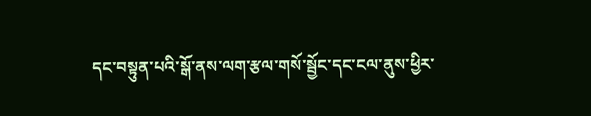དང་བསྟུན་པའི་སྒོ་ནས་ལག་རྩལ་གསོ་སྦྱོང་དང་ངལ་ནུས་ཕྱིར་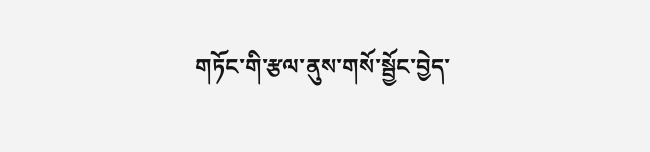གཏོང་གི་རྩལ་ནུས་གསོ་སྦྱོང་བྱེད་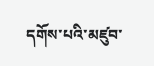དགོས་པའི་མཛུབ་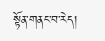སྟོན་གནང་བ་རེད།